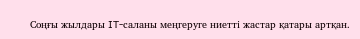Соңғы жылдары IT-саланы меңгеруге ниетті жастар қатары артқан.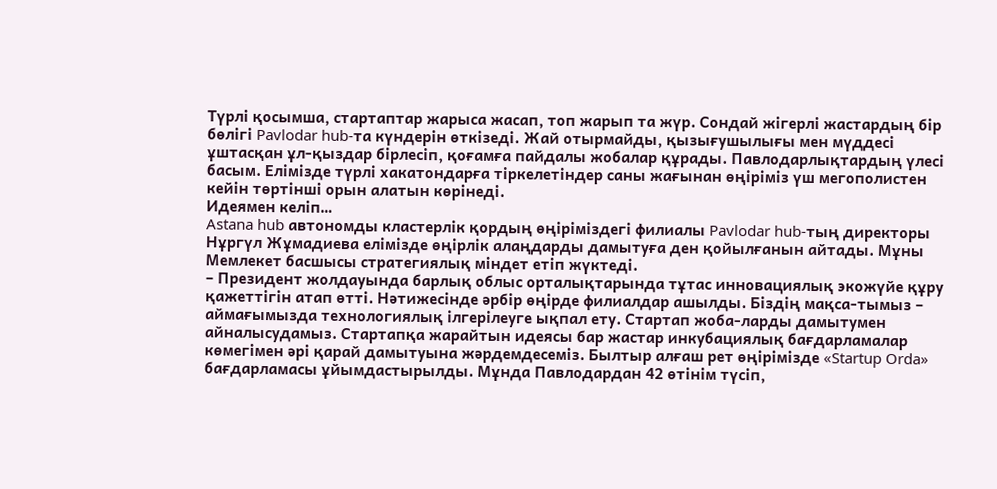Түрлі қосымша, стартаптар жарыса жасап, топ жарып та жүр. Сондай жігерлі жастардың бір бөлігі Pavlodar hub-та күндерін өткізеді. Жай отырмайды, қызығушылығы мен мүддесі ұштасқан ұл-қыздар бірлесіп, қоғамға пайдалы жобалар құрады. Павлодарлықтардың үлесі басым. Елімізде түрлі хакатондарға тіркелетіндер саны жағынан өңіріміз үш мегополистен кейін төртінші орын алатын көрінеді.
Идеямен келіп…
Astana hub автономды кластерлік қордың өңіріміздегі филиалы Pavlodar hub-тың директоры Нұргүл Жұмадиева елімізде өңірлік алаңдарды дамытуға ден қойылғанын айтады. Мұны Мемлекет басшысы стратегиялық міндет етіп жүктеді.
– Президент жолдауында барлық облыс орталықтарында тұтас инновациялық экожүйе құру қажеттігін атап өтті. Нәтижесінде әрбір өңірде филиалдар ашылды. Біздің мақса-тымыз – аймағымызда технологиялық ілгерілеуге ықпал ету. Стартап жоба-ларды дамытумен айналысудамыз. Стартапқа жарайтын идеясы бар жастар инкубациялық бағдарламалар көмегімен әрі қарай дамытуына жәрдемдесеміз. Былтыр алғаш рет өңірімізде «Startup Orda» бағдарламасы ұйымдастырылды. Мұнда Павлодардан 42 өтінім түсіп,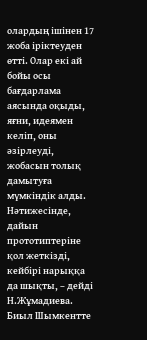олардың ішінен 17 жоба іріктеуден өтті. Олар екі ай бойы осы бағдарлама аясында оқыды, яғни, идеямен келіп, оны әзірлеуді, жобасын толық дамытуға мүмкіндік алды. Нәтижесінде, дайын прототиптеріне қол жеткізді, кейбірі нарыққа да шықты, – дейді Н.Жұмадиева.
Биыл Шымкентте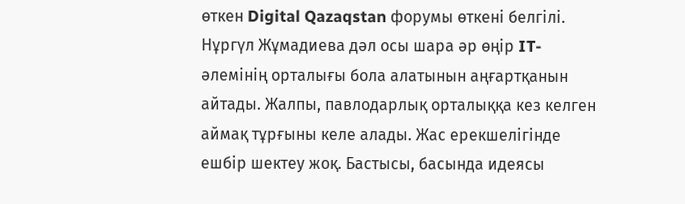өткен Digital Qazaqstan форумы өткені белгілі. Нұргүл Жұмадиева дәл осы шара әр өңір IT-әлемінің орталығы бола алатынын аңғартқанын айтады. Жалпы, павлодарлық орталыққа кез келген аймақ тұрғыны келе алады. Жас ерекшелігінде ешбір шектеу жоқ. Бастысы, басында идеясы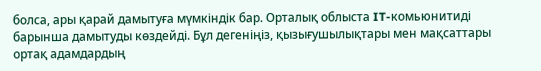болса, ары қарай дамытуға мүмкіндік бар. Орталық облыста IT-комьюнитиді барынша дамытуды көздейді. Бұл дегеніңіз, қызығушылықтары мен мақсаттары ортақ адамдардың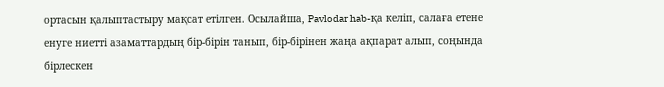ортасын қалыптастыру мақсат етілген. Осылайша, Pavlodar hab-қа келіп, салаға етене енуге ниетті азаматтардың бір-бірін танып, бір-бірінен жаңа ақпарат алып, соңында бірлескен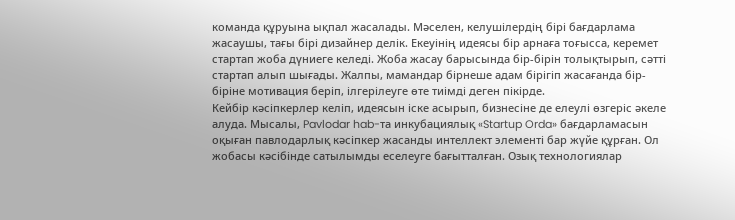команда құруына ықпал жасалады. Мәселен, келушілердің бірі бағдарлама жасаушы, тағы бірі дизайнер делік. Екеуінің идеясы бір арнаға тоғысса, керемет стартап жоба дүниеге келеді. Жоба жасау барысында бір-бірін толықтырып, сәтті стартап алып шығады. Жалпы, мамандар бірнеше адам бірігіп жасағанда бір-біріне мотивация беріп, ілгерілеуге өте тиімді деген пікірде.
Кейбір кәсіпкерлер келіп, идеясын іске асырып, бизнесіне де елеулі өзгеріс әкеле алуда. Мысалы, Pavlodar hab-та инкубациялық «Startup Orda» бағдарламасын оқыған павлодарлық кәсіпкер жасанды интеллект элементі бар жүйе құрған. Ол жобасы кәсібінде сатылымды еселеуге бағытталған. Озық технологиялар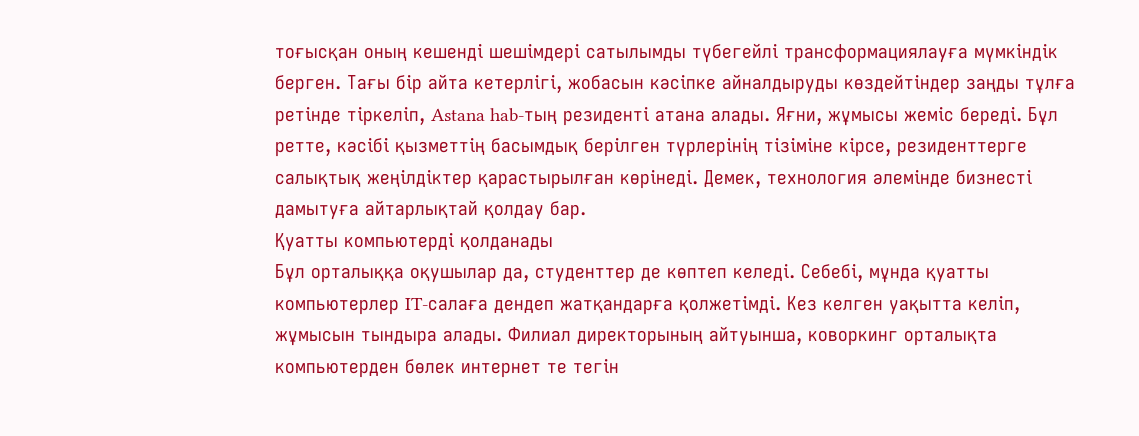тоғысқан оның кешенді шешімдері сатылымды түбегейлі трансформациялауға мүмкіндік берген. Тағы бір айта кетерлігі, жобасын кәсіпке айналдыруды көздейтіндер заңды тұлға ретінде тіркеліп, Astana hab-тың резиденті атана алады. Яғни, жұмысы жеміс береді. Бұл ретте, кәсібі қызметтің басымдық берілген түрлерінің тізіміне кірсе, резиденттерге салықтық жеңілдіктер қарастырылған көрінеді. Демек, технология әлемінде бизнесті дамытуға айтарлықтай қолдау бар.
Қуатты компьютерді қолданады
Бұл орталыққа оқушылар да, студенттер де көптеп келеді. Себебі, мұнда қуатты компьютерлер IT-салаға дендеп жатқандарға қолжетімді. Кез келген уақытта келіп, жұмысын тындыра алады. Филиал директорының айтуынша, коворкинг орталықта компьютерден бөлек интернет те тегін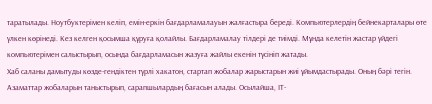таратылады. Ноутбуктерімен келіп, емін-еркін бағдарламалауын жалғастыра береді. Компьютерлердің бейнекарталары өте үлкен көрінеді. Кез келген қосымша құруға қолайлы. Бағдарламалау тілдері де тиімді. Мұнда келетін жастар үйдегі компьютерімен салыстырып, осында бағдарламасын жазуға жайлы екенін түсініп жатады.
Хаб саланы дамытуды көзде-гендіктен түрлі хакатон, стартап жобалар жарыстарын жиі ұйымдастырады. Оның бәрі тегін. Азаматтар жобаларын таныстырып, сарапшылардың бағасын алады. Осылайша, IT-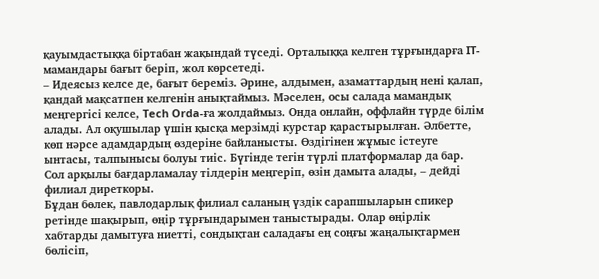қауымдастыққа біртабан жақындай түседі. Орталыққа келген тұрғындарға IT-мамандары бағыт беріп, жол көрсетеді.
– Идеясыз келсе де, бағыт береміз. Әрине, алдымен, азаматтардың нені қалап, қандай мақсатпен келгенін анықтаймыз. Мәселен, осы салада мамандық меңгергісі келсе, Tech Orda-ға жолдаймыз. Онда онлайн, оффлайн түрде білім алады. Ал оқушылар үшін қысқа мерзімді курстар қарастырылған. Әлбетте, көп нәрсе адамдардың өздеріне байланысты. Өздігінен жұмыс істеуге ынтасы, талпынысы болуы тиіс. Бүгінде тегін түрлі платформалар да бар. Сол арқылы бағдарламалау тілдерін меңгеріп, өзін дамыта алады, – дейді филиал диреткоры.
Бұдан бөлек, павлодарлық филиал саланың үздік сарапшыларын спикер ретінде шақырып, өңір тұрғындарымен таныстырады. Олар өңірлік хабтарды дамытуға ниетті, сондықтан саладағы ең соңғы жаңалықтармен бөлісіп,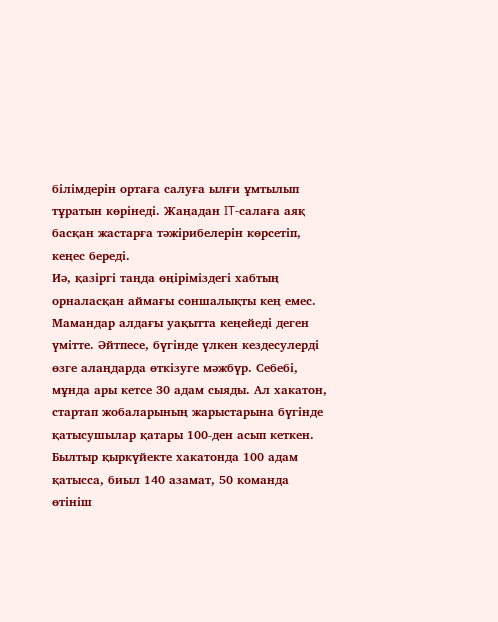білімдерін ортаға салуға ылғи ұмтылып тұратын көрінеді. Жаңадан IT-салаға аяқ басқан жастарға тәжірибелерін көрсетіп, кеңес береді.
Иә, қазіргі таңда өңіріміздегі хабтың орналасқан аймағы соншалықты кең емес. Мамандар алдағы уақытта кеңейеді деген үмітте. Әйтпесе, бүгінде үлкен кездесулерді өзге алаңдарда өткізуге мәжбүр. Себебі, мұнда ары кетсе 30 адам сыяды. Ал хакатон, стартап жобаларының жарыстарына бүгінде қатысушылар қатары 100-ден асып кеткен. Былтыр қыркүйекте хакатонда 100 адам қатысса, биыл 140 азамат, 50 команда өтініш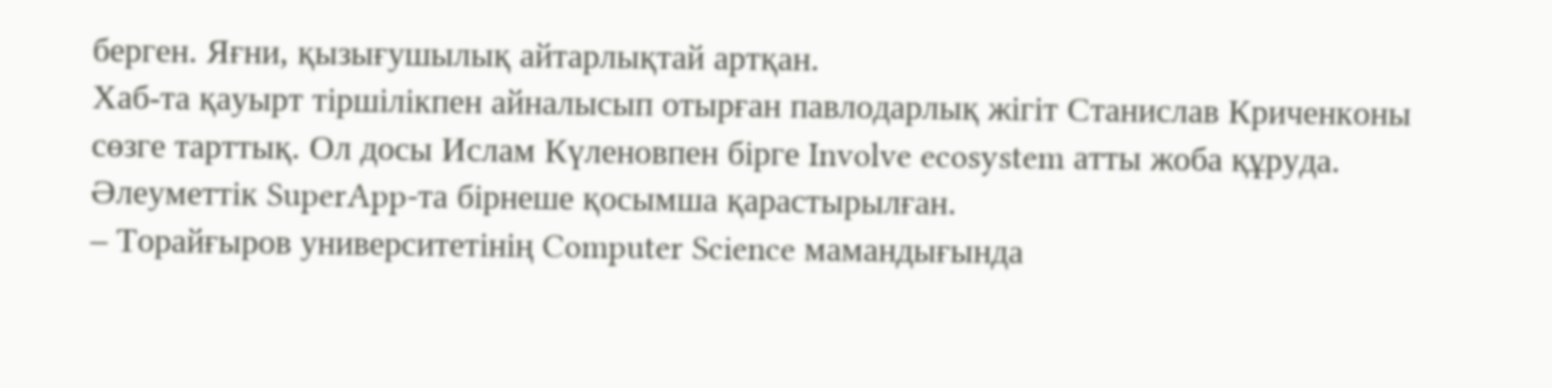берген. Яғни, қызығушылық айтарлықтай артқан.
Хаб-та қауырт тіршілікпен айналысып отырған павлодарлық жігіт Станислав Криченконы сөзге тарттық. Ол досы Ислам Күленовпен бірге Involve ecosystem атты жоба құруда. Әлеуметтік SuperApp-та бірнеше қосымша қарастырылған.
– Торайғыров университетінің Computer Science мамандығында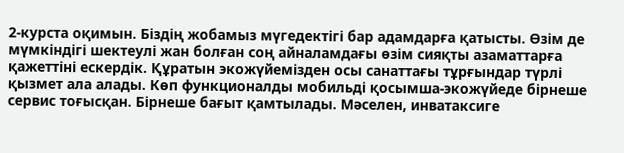2-курста оқимын. Біздің жобамыз мүгедектігі бар адамдарға қатысты. Өзім де мүмкіндігі шектеулі жан болған соң айналамдағы өзім сияқты азаматтарға қажеттіні ескердік. Құратын экожүйемізден осы санаттағы тұрғындар түрлі қызмет ала алады. Көп функционалды мобильді қосымша-экожүйеде бірнеше сервис тоғысқан. Бірнеше бағыт қамтылады. Мәселен, инватаксиге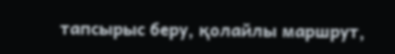тапсырыс беру, қолайлы маршрут,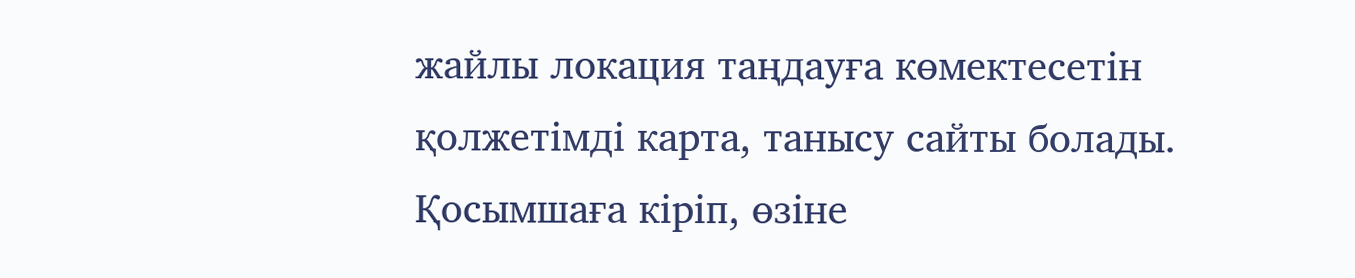жайлы локация таңдауға көмектесетін қолжетімді карта, танысу сайты болады. Қосымшаға кіріп, өзіне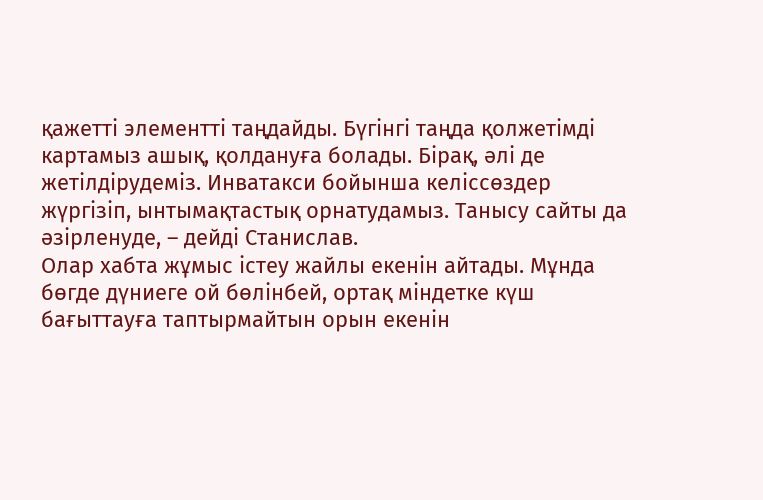қажетті элементті таңдайды. Бүгінгі таңда қолжетімді картамыз ашық, қолдануға болады. Бірақ, әлі де жетілдірудеміз. Инватакси бойынша келіссөздер жүргізіп, ынтымақтастық орнатудамыз. Танысу сайты да әзірленуде, – дейді Станислав.
Олар хабта жұмыс істеу жайлы екенін айтады. Мұнда бөгде дүниеге ой бөлінбей, ортақ міндетке күш бағыттауға таптырмайтын орын екенін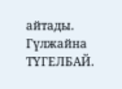айтады.
Гүлжайна ТҮГЕЛБАЙ.